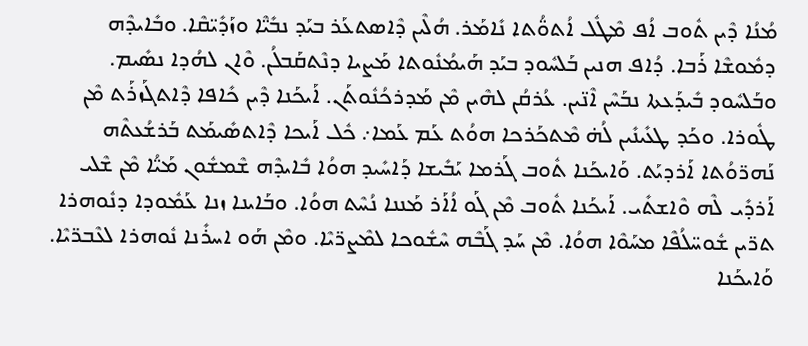ܡܳܢܳܐ ܕܶܝܢ ܬܽܘܒ ܐܳܦ ܡܶܛܽܠ ܐܳܬܘ̈ܳܬܐ ܢܺܐܡܰܪ. ܗܳܠܶܝܢ ܕܶܐܣܬܥܰܪ ܒܝܰܕ ܢܒܺܝ̈ܶܐ ܘܙܰܕܺܝ̈ܩܶܐ. ܘܒܺܐܝܕܶܗ ܕܡܽܘܫܶܐ ܪܰܒܐ. ܕܳܐܦ ܗܢܝܢ ܒܰܠܚܽܘܕ ܒܝܰܕ ܗܰܝܡܳܢܽܘܬܐ ܡܰܨܝܐ ܕܢܶܬܩܰܒܠܳܢ. ܘܶܐܢ ܠܗܳܕܐ ܢܣܺܝܡ. ܘܒܰܠܚܽܘܕ ܒܺܝܕܰܥܬܐ ܢܒܰܚܶܢ ܐܶܢ̈ܝܢ. ܥܳܪܩܳܢ ܠܗܶܝܢ ܡܶܢ ܡܰܕܪܟܳܢܽܘܬܰܢ. ܐܰܝܟܰܢܐ ܕܶܝܢ ܟܺܐܦܐ ܕܶܐܬܓܰܙܪܰܬ ܡܶܢ ܛܽܘܪܐ. ܘܟܰܕ ܛܥܺܝܢܺܝܢ ܠܳܗ̇ ܡܶܬܟܰܪܟܐ ܗܘܳܬ ܥܰܡ ܥܰܡܐ܇ ܟܽܠ ܐܰܝܟܐ ܕܶܐܬܣܺܝܡܰܬ ܒܰܪܫܳܥܬܶܗ ܢܰܗܪ̈ܘܳܬܐ ܐܰܪܕܝܰܬ. ܘܰܐܝܟܰܢܐ ܬܽܘܒ ܓܰܪܡܐ ܝܰܒܺܝܫܐ ܕܰܐܚܺܝܕ ܗܘܳܐ ܒܺܐܝܕܶܗ ܫܶܡܫܽܘܢ ܡܰܝ̈ܳܐ ܡܶܢ ܫܶܠܝ ܐܰܪܕܺܝ ܠܶܗ ܘܶܐܫܬܺܝ. ܐܰܝܟܰܢܐ ܬܽܘܒ ܡܶܢ ܓܰܘ ܐܳܐܰܪ ܡܰܢܢܐ ܢܳܚܶܬ ܗܘܳܐ. ܘܒܰܐܝܢܐ ܙܢܐ ܥܰܡܽܘܕܐ ܕܢܽܘܗܪܐ ܬܪ̈ܝܢ ܫܽܘܚ̈ܠܳܦܶܐ ܡܚܰܘܶܐ ܗܘܳܐ. ܡܶܢ ܚܰܕ ܓܰܒܶܗ ܚܶܫܽܘܟܐ ܠܡܶܨܪ̈ܝܶܐ. ܘܡܶܢ ܗܰܘ ܐܚܪܺܢܐ ܢܽܘܗܪܐ ܠܥܶܒܪ̈ܝܶܐ. ܘܰܐܝܟܰܢܐ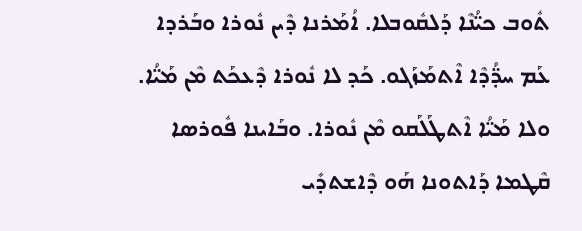ܬܽܘܒ ܟܝ̈ܳܢܶܐ ܕܰܠܩܽܘܒܠܐ. ܐܳܡܰܪܢܐ ܕܶܝܢ ܢܽܘܪܐ ܘܒܰܪܕܐ ܥܰܡ ܚܕ̈ܳܕܶܐ ܐܶܬܡܰܙܰܓܘ. ܟܰܕ ܠܐ ܢܽܘܪܐ ܕܶܥܟܰܬ ܡܶܢ ܡܰܝ̈ܳܐ. ܘܠܐ ܡܰܝ̈ܳܐ ܐܶܬܛܰܠܰܩܘ ܡܶܢ ܢܽܘܪܐ. ܘܒܰܐܝܢܐ ܦܽܘܪܣܐ ܩܶܛܡܐ ܕܰܐܬܘܢܐ ܗܰܘ ܕܶܐܫܬܕܺܝ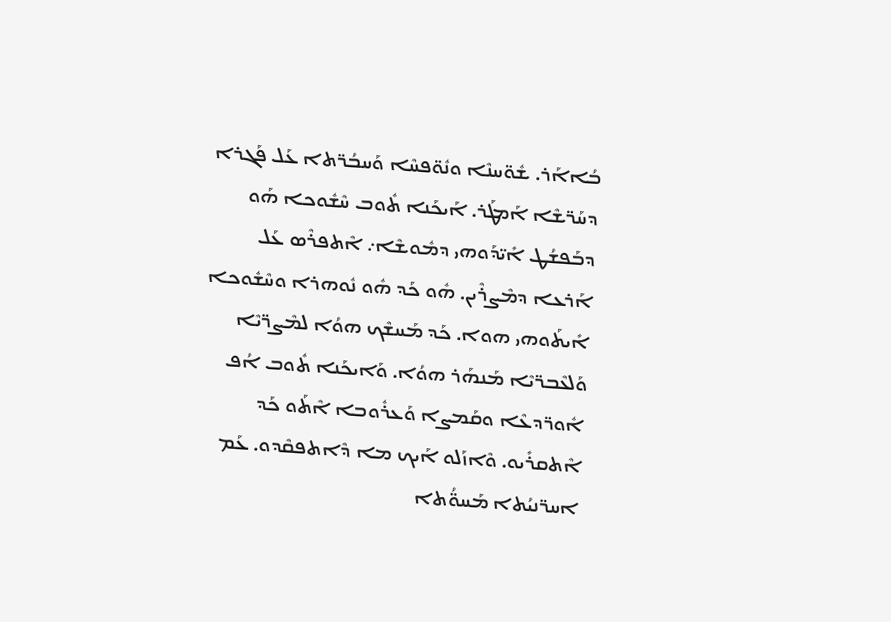ܒܳܐܐܰܪ. ܫܽܘ̈ܚܢܶܐ ܘܢܽܘ̈ܦܚܶܐ ܘܰܚܒܳܪ̈ܬܐ ܥܰܠ ܦܰܓܪܐ ܕܚܰܪ̈ܫܶܐ ܐܰܡܛܰܪ. ܐܰܝܟܰܢܐ ܬܽܘܒ ܚܶܫܽܘܟܐ ܗܰܘ ܕܒܰܦܫܳܛ ܐܺܝ̈ܕܰܘܗܝ ܕܡܽܘܫܶܐ܇ ܐܶܬܦܪܶܣ ܥܰܠ ܐܰܪܥܐ ܕܡܶܨܪܶܝܢ. ܗܽܘ ܟܰܕ ܗܽܘ ܢܽܘܗܪܐ ܘܚܶܫܽܘܟܐ ܐܺܝܬܰܘܗܝ ܗܘܐ. ܟܰܕ ܡܰܚܫܶܟ ܗܘܳܐ ܠܡܶܨܪ̈ܝܶܐ ܘܰܠܥܶܒܪ̈ܝܶܐ ܡܰܢܗܰܪ ܗܘܳܐ. ܘܰܐܝܟܰܢܐ ܬܽܘܒ ܐܳܦ ܐܽܘܪ̈ܕܥܶܐ ܘܩܰܡܨܐ ܘܰܥܪܽܘܒܐ ܐܶܬܰܘ ܟܰܕ ܐܶܬܩܪܺܝܘ. ܘܶܐܙܰܠܘ ܐܰܝܟ ܡܐ ܕܶܐܬܦܩܶܕܘ. ܥܰܡ ܐܚܪ̈ܢܝܳܬܐ ܡܰܚܘ̈ܳܬܐ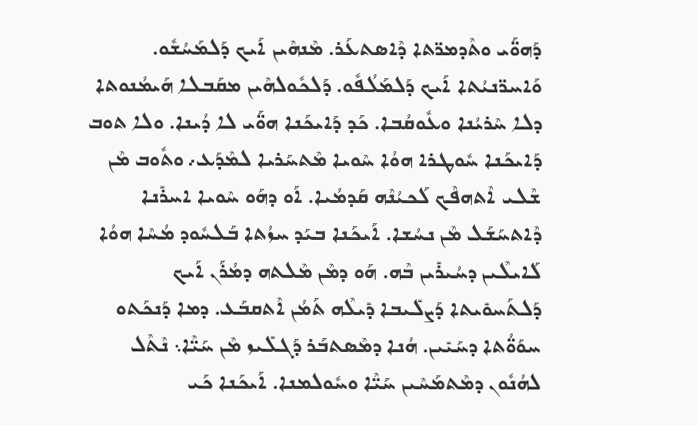ܕܰܗܘ̈ܰܝ ܘܬܶܕܡܪ̈ܬܐ ܕܶܐܣܬܥܰܪ. ܡܶܢܗܶܝܢ ܐܰܝܟ ܕܰܠܡܰܚܳܫܽܘ. ܘܰܐܚܪ̈ܢܝܳܬܐ ܐܰܝܟ ܕܰܠܡܰܠܳܦܽܘ. ܕܰܠܟܽܘܠܗܶܝܢ ܡܩܰܒܠܐ ܗܰܝܡܳܢܘܬܐ ܕܠܐ ܚܶܪܝܳܢܐ ܘܥܽܘܩܳܒܐ. ܟܰܕ ܕܰܐܝܟܰܢܐ ܗܘ̈ܰܝ ܠܐ ܕܳܝܢܐ. ܘܠܐ ܬܘܒ ܕܰܐܝܟܰܢܐ ܚܽܘܛܪܐ ܗܘܳܐ ܚܶܘܝܐ ܡܶܬܚܰܪܝܐ ܠܡܶܕܰܥ܇ ܘܬܽܘܒ ܡܶܢ ܫܶܠܝ ܐܶܬܗܦܶܟ ܠܰܟܝܳܢܶܗ ܩܰܕܡܳܝܐ. ܐܰܘ ܕܗܰܘ ܚܶܘܝܐ ܐܚܪܺܢܐ ܕܶܐܬܚܰܫܰܠ ܡܶܢ ܢܚܳܫܐ. ܐܰܝܟܰܢܐ ܒܝܰܕ ܚܙܳܬܐ ܒܰܠܚܽܘܕ ܡܳܚܶܐ ܗܘܳܐ ܠܰܐܝܠܶܝܢ ܕܚܳܝܪܺܝܢ ܒܶܗ. ܗܰܘ ܕܡܶܢ ܡܶܠܬܗ ܕܡܳܪܰܢ ܐܰܝܟ ܕܰܠܬܰܚܘܺܝܬܐ ܕܰܨܠܺܝܒܐ ܕܺܝܠܶܗ ܬܰܡܳܢ ܐܶܬܩܒܰܥ. ܕܡܐ ܕܰܢܟܰܬܘ ܚܘܰܘ̈ܳܬܐ ܕܚܰܝܺܝܢ. ܗܳܢܐ ܕܡܶܣܬܒܰܪ ܕܰܓܠܺܝܙ ܡܶܢ ܚܰܝ̈ܶܐ܆ ܢܶܬܶܠ ܠܗܳܢܽܘܢ ܕܡܶܬܡܰܚܶܝܢ ܚܰܝ̈ܶܐ ܘܚܽܘܠܡܢܐ. ܐܰܝܟܰܢܐ ܟܰܝ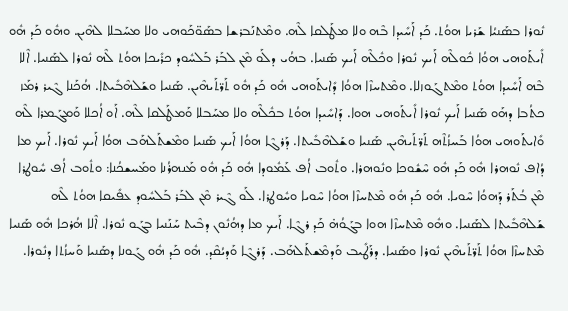ܢܽܘܪܐ ܒܣܰܢܝܳܐ ܫܰܪܝܐ ܗܘܳܬ. ܟܰܕ ܐܰܚܺܝܕܐ ܒܶܗ ܘܠܐ ܡܛܰܠܩܐ ܠܶܗ. ܘܡܶܬܢܰܒܪܫܐ ܒܣܰܘ̈ܟܰܘܗܝ ܘܠܐ ܡܚܰܒܠܐ ܠܗܶܝܢ. ܘܗܽܘ ܟܰܕ ܗܽܘ ܐܺܝܬܰܘܗܝ ܗܘܳܐ ܟܽܘܠܶܗ ܐܰܝܟ ܢܽܘܪܐ ܘܟܽܠܶܗ ܐܰܝܟ ܣܰܢܝܐ. ܒܗܳܝ ܕܠܰܘ ܡܶܢ ܠܒܰܪ ܒܰܠܚܽܘܕ ܟܪܺܝܟܐ ܗܘܳܬ ܠܶܗ ܢܽܘܪܐ ܠܣܰܢܝܐ. ܐܶܠܐ ܒܶܗ ܐܰܚܺܝܕܐ ܗܘܳܬ ܘܡܶܬܓܰܘܙܠܐ. ܘܡܶܬܚܙܶܐ ܗܘܳܐ ܕܺܐܝܬܰܘܗܝ ܗܽܘ ܟܰܕ ܗܽܘ ܬܰܪ̈ܬܰܝܗܶܝܢ. ܣܰܢܝܐ ܘܫܰܠܗܶܒܺܝܬܐ. ܗܳܟܰܢܐ ܓܶܝܪ ܪܡܰܙ ܟܬܳܒܐ ܕܗܰܘ ܣܰܢܝܐ ܐܰܝܟ ܢܽܘܪܐ ܐܺܝܬܰܘܗܝ ܗܘܐ. ܕܰܐܚܺܝܕܐ ܗܘܳܬ ܒܟܽܠܶܗ ܘܠܐ ܡܚܰܒܠܐ ܘܰܡܛܰܠܩܐ ܠܶܗ. ܐܰܘ ܐܳܟܠܐ ܘܰܡܓܰܡܪܐ ܠܶܗ ܘܺܐܝܬܰܘܗܝ ܗܘܳܐ ܒܰܚܙܳܬܶܗ ܬܰܪ̈ܬܰܝܗܶܝܢ. ܣܰܢܝܐ ܘܫܰܠܗܶܒܺܝܬܐ. ܕܰܪܓܶܐ ܗܘܳܐ ܐܰܝܟ ܣܰܢܝܐ ܘܡܶܫܬܰܠܗܰܒ ܗܘܳܐ ܐܰܝܟ ܢܽܘܪܐ. ܐܰܝܟ ܡܐ ܕܳܐܦ ܢܽܘܗܪܐ ܗܽܘ ܟܰܕ ܗܽܘ ܚܶܫܽܘܟܐ ܘܢܽܘܗܪܐ. ܘܬܽܘܒ ܐܳܦ ܥܰܡܽܘܕܐ ܗܽܘ ܟܰܕ ܗܽܘ ܡܰܢܗܪܳܢܐ ܘܡܰܚܫܟܳܢܐ: ܘܬܽܘܒ ܐܳܦ ܚܽܘܛܪܐ ܡܶܢ ܒܳܬܰܪ ܕܰܗܘܳܐ ܚܶܘܝܐ. ܗܽܘ ܟܰܕ ܗܽܘ ܡܶܬܚܙܶܐ ܗܘܳܐ ܚܶܘܝܐ ܘܚܽܘܛܪܐ. ܠܰܘ ܓܶܝܪ ܡܶܢ ܠܒܰܪ ܒܰܠܚܽܘܕ ܥܦܺܝܩܐ ܗܘܳܬ ܠܶܗ ܫܰܠܗܶܒܺܝܬܐ ܠܣܰܢܝܐ. ܘܗܽܘ ܡܶܬܚܙܶܐ ܗܘܐ ܒܓܰܘܳܗ̇ ܟܰܕ ܪܓܶܐ. ܐܰܝܟ ܡܐ ܕܗܳܢܽܘܢ ܕܒܶܝܬ ܚܰܢܰܢܝܐ ܒܓܰܘ ܢܽܘܪܐ. ܐܶܠܐ ܗܳܪܟܐ ܗܽܘ ܣܰܢܝܐ ܡܶܬܚܙܶܐ ܗܘܳܐ ܬܰܪ̈ܬܰܝܗܶܝܢ ܢܽܘܪܐ ܘܣܰܢܝܐ. ܕܪܰܛܺܝܒ ܘܰܕܡܶܫܬܰܠܗܰܒ. ܕܰܪܓܶܐ ܘܰܕܝܳܩܶܕ. ܗܽܘ ܟܰܕ ܗܽܘ ܓܰܘܢܐ ܕܣܰܢܝܐ ܘܰܚܙܳܬܐ ܕܢܽܘܪܐ.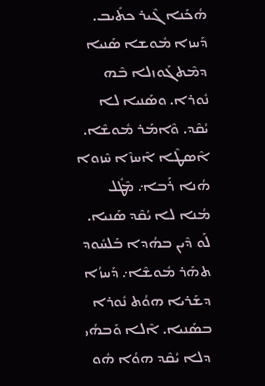ܗܳܟܰܢܐ ܓܶܝܪ ܟܬܺܝܒ. ܕܰܚܙܐ ܡܽܘܫܐ ܣܰܢܝܐ ܕܡܶܬܓܰܘܙܠܐ ܒܶܗ ܢܽܘܪܐ. ܘܣܰܢܝܐ ܠܐ ܝܳܩܶܕ. ܘܶܐܡܰܪ ܡܽܘܫܶܐ. ܐܶܣܛܶܐ ܐܶܚܙܶܐ ܚܶܙܘܐ ܗܳܢܐ ܪܰܒܐ܇ ܡܶܛܽܠ ܡܳܢܐ ܠܐ ܝܳܩܶܕ ܣܰܢܝܐ. ܠܰܘ ܕܶܝܢ ܒܗܳܕܐ ܒܰܠܚܽܘܕ ܬܗܰܪ ܡܽܘܫܶܐ܇ ܕܰܚܙܳܐ ܕܫܰܪܝܐ ܗܘܳܬ ܢܽܘܪܐ ܒܣܰܢܝܐ. ܐܶܠܐ ܘܰܒܗܳܝ ܕܠܐ ܝܳܩܶܕ ܗܘܳܐ ܗܽܘ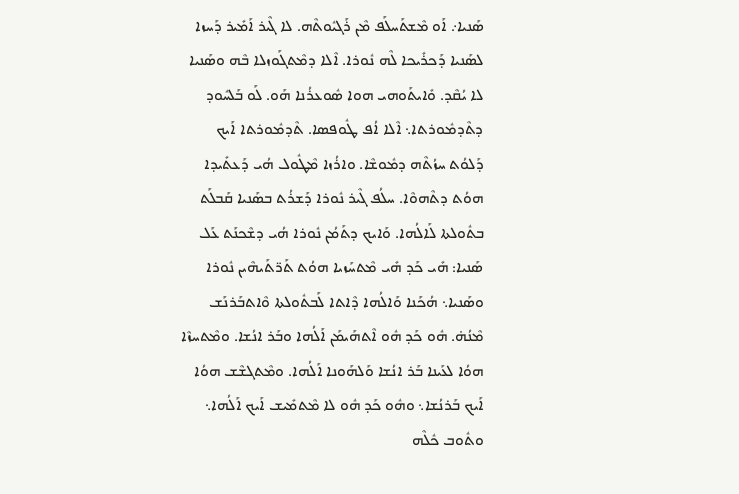ܣܰܢܝܐ܇ ܐܰܘ ܡܶܫܬܰܚܠܰܦ ܡܶܢ ܪܰܓܝܽܘܬܶܗ. ܠܐ ܓܶܝܪ ܐܰܡܺܝܪ ܕܰܚܙܐ ܠܣܰܢܝܐ ܕܰܟܪܺܝܟܐ ܠܶܗ ܢܽܘܪܐ. ܐܶܠܐ ܕܡܶܬܓܰܘܙܠܐ ܒܶܗ ܘܣܰܢܝܐ ܠܐ ܝܳܩܶܕ. ܘܺܐܝܬܰܘܗܝ ܗܘܐ ܣܽܘܥܪܳܢܐ ܗܰܘ. ܠܰܘ ܒܰܠܚܽܘܕ ܕܬܶܕܡܽܘܪܬܐ܆ ܐܶܠܐ ܐܳܦ ܛܽܘܦܣܐ. ܬܶܕܡܽܘܪܬܐ ܐܰܝܟ ܕܰܠܘܳܬ ܚܙܳܬܶܗ ܕܡܽܘܫܶܐ. ܘܐܪܳܙܐ ܡܶܛܽܘܠ ܗܳܝ ܕܰܥܬܺܝܕܐ ܗܘܳܬ ܕܬܶܗܘܶܐ. ܚܠܳܦ ܓܶܝܪ ܢܽܘܪܐ ܕܰܫܪܳܬ ܒܣܰܢܝܐ ܩܰܒܠܰܬ ܒܬܽܘܠܬܐ ܠܰܐܠܳܗܐ. ܘܰܐܝܟ ܕܬܰܡܳܢ ܢܽܘܪܐ ܗܳܝ ܕܫܶܟܢܰܬ ܥܰܠ ܣܰܢܝܐ: ܗܺܝ ܟܰܕ ܗܺܝ ܡܶܬܚܰܙܝܐ ܗܘܳܬ ܬܰܪ̈ܬܰܝܗܶܝܢ ܢܽܘܪܐ ܘܣܰܢܝܐ܆ ܗܳܟܰܢܐ ܘܰܐܠܳܗܐ ܕܶܐܬܐ ܠܰܒܬܽܘܠܬܐ ܘܶܐܬܒܰܪܢܰܫ ܡܶܢܳܗ̇. ܗܽܘ ܟܰܕ ܗܽܘ ܐܶܬܗܰܝܡܰܢ ܐܰܠܳܗܐ ܘܒܰܪ ܐܢܳܫܐ. ܘܡܶܬܚܙܶܐ ܗܘܳܐ ܠܥܰܝܢܐ ܒܰܪ ܐܢܳܫܐ ܘܰܠܗܰܘܢܐ ܐܰܠܳܗܐ. ܘܡܶܬܓܫܶܫ ܗܘܳܐ ܐܰܝܟ ܒܰܪܢܳܫܐ܆ ܘܗܽܘ ܟܰܕ ܗܽܘ ܠܐ ܡܶܬܡܺܝܫ ܐܰܝܟ ܐܰܠܳܗܐ܆ ܘܬܽܘܒ ܟܽܠܶܗ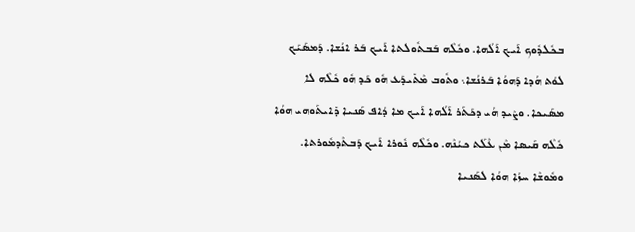ܒܟܽܠܕܽܘܟ ܐܰܝܟ ܐܰܠܳܗܐ. ܘܟܽܠܶܗ ܒܰܒܬܽܘܠܬܐ ܐܰܝܟ ܒܰܪ ܐܢܳܫܐ. ܕܰܡܣܰܝܰܟ ܠܘܳܬ ܗܳܕܐ ܕܰܗܘܳܐ ܒܰܪܢܳܫܐ܆ ܘܬܽܘܒ ܡܶܬܺܝܕܰܥ ܗܽܘ ܟܰܕ ܗܽܘ ܟܽܠܶܗ ܠܐ ܡܣܰܝܟܐ. ܘܨܶܝܕ ܗܳܝ ܕܟܰܬܰܪ ܐܰܠܳܗܐ ܐܰܝܟ ܡܐ ܕܳܐܦ ܣܰܢܝܐ ܕܺܐܝܬܰܘܗܝ ܗܘܳܐ ܟܽܠܶܗ ܩܰܝܣܐ ܡܶܢ ܥܶܠܰܬ ܟܝܳܢܶܗ. ܘܟܽܠܶܗ ܢܽܘܪܐ ܐܰܝܟ ܕܰܒܬܶܕܡܽܘܪܬܐ. ܘܡܽܘܫܶܐ ܚܙܳܐ ܗܘܳܐ ܠܣܰܢܝܐ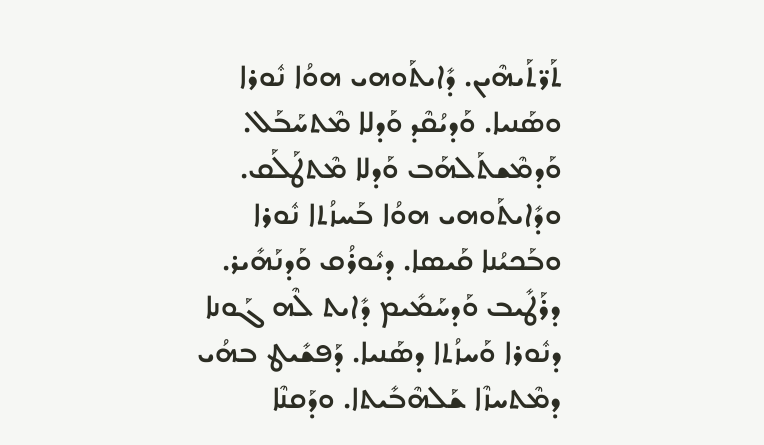ܬܰܪ̈ܬܰܝܗܶܝܢ. ܕܺܐܝܬܰܘܗܝ ܗܘܳܐ ܢܽܘܪܐ ܘܣܰܢܝܐ. ܘܰܕܝܳܩܶܕ ܘܰܕܠܐ ܡܶܬܚܰܒܰܠ. ܘܰܕܡܶܫܬܰܠܗܰܒ ܘܰܕܠܐ ܡܶܬܛܰܠܰܩ. ܘܕܺܐܝܬܰܘܗܝ ܗܘܳܐ ܒܰܚܙܳܬܐ ܢܽܘܪܐ ܘܒܰܟܝܳܢܐ ܩܰܝܣܐ. ܕܝܽܘܪܳܩ ܘܰܕܢܰܗܺܝܪ. ܕܪܰܛܺܝܒ ܘܰܕܚܰܡܺܝܡ ܕܺܐܝܬ ܠܶܗ ܓܰܘܢܐ ܕܢܽܘܪܐ ܘܰܚܙܳܬܐ ܕܣܰܢܝܐ. ܕܰܦܫܺܝܛ ܒܗܳܝ ܕܡܶܬܚܙܶܐ ܫܰܠܗܶܒܺܝܬܐ. ܘܕܰܩܢܶܐ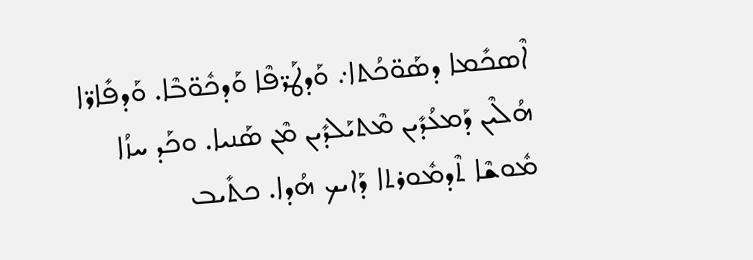ܐܶܣܟܺܡܐ ܕܣܰܘ̈ܟܳܬܐ܇ ܘܰܕܛܰܪ̈ܦܶܐ ܘܰܕܟܽܘ̈ܒܶܐ. ܘܰܕܦܺܐܪ̈ܐ ܗܳܠܶܝܢ ܕܰܡܥܳܕܺܝܢ ܡܶܬܝܰܠܕܺܝܢ ܡܶܢ ܣܰܢܝܐ. ܘܟܰܕ ܚܙܳܐ ܡܽܘܫܶܐ ܬܶܕܡܽܘܪܬܐ ܕܰܐܝܟ ܗܳܕܐ. ܟܬܺܝܒ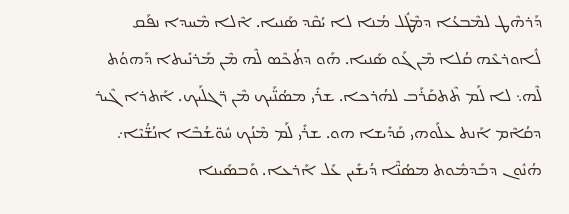ܕܰܪܗܶܛ ܠܡܶܒܥܳܐ ܕܡܶܛܽܠ ܡܳܢܐ ܠܐ ܝܳܩܶܕ ܣܰܢܝܐ. ܐܶܠܐ ܡܶܚܕܐ ܢܦܰܩ ܠܽܐܘܪܥܶܗ ܩܳܠܐ ܡܶܢ ܓܰܘ ܣܰܢܝܐ. ܗܰܘ ܕܬܳܟܶܣ ܠܶܗ ܡܶܢ ܡܰܪܢܺܝܬܐ ܕܰܗܘܳܬ ܠܶܗ܆ ܠܐ ܠܰܡ ܬܶܬܩܰܪܰܒ ܠܗܳܪܟܐ. ܫܪܺܝ ܡܣܳܢ̈ܰܝܟ ܡܶܢ ܪ̈ܓܠܰܝܟ. ܐܰܬܪܐ ܓܶܝܪ ܕܩܳܐܶܡ ܐܰܢܬ ܥܠܰܘܗܝ ܩܰܕܺܝܫܐ ܗܘ. ܫܪܺܝ ܠܰܡ ܡܶܢܳܟ ܚܽܘ̈ܫܳܒܶܐ ܐܢܳܫ̈ܳܝܶܐ܇ ܗܳܢܽܘܢ ܕܒܰܕܡܽܘܬ ܡܣܳܢ̈ܶܐ ܕܳܝܫܺܝܢ ܥܰܠ ܐܰܪܥܐ. ܘܰܒܣܰܝܢܐ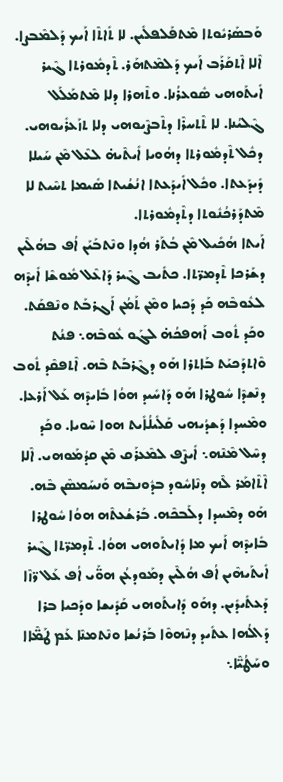ܘܰܒܣܰܪܝܽܘܬܐ ܡܶܬܦܰܠܦܠܺܝܢ. ܠܐ ܬܺܐܬܶܐ ܐܰܝܟ ܕܰܠܡܶܒܨܐ. ܐܶܠܐ ܐܶܬܩܰܪܰܒ ܐܰܝܟ ܕܰܠܡܶܬܗܰܪ. ܬܶܕܡܽܘܪܬܐ ܓܶܝܪ ܐܺܝܬܰܘܗܝ ܣܽܘܥܪܳܢܐ. ܘܬܶܗܪܐ ܕܠܐ ܡܶܬܡܰܠܰܠ ܓܶܠܝܳܢܐ. ܠܐ ܬܶܬܚܪܶܐ ܕܬܶܒܨܶܝܘܗܝ ܕܠܐ ܬܙܰܥܪܺܝܘܗܝ. ܕܟܽܠ ܬܶܕܡܽܘܪܬܐ ܕܗܳܘܝܐ ܐܺܝܬܶܝܗ̇ ܠܥܶܠ ܡܶܢ ܚܰܝܠܐ ܕܺܝܕܰܥܬܐ. ܘܟܽܠ ܐܺܝܕܰܥܬܐ ܐܢܳܫܳܝܬܐ ܣܺܝܡܐ ܬܚܶܝܬ ܠܐ ܡܶܬܕܰܪܟܳܢܽܘܬܐ ܕܬܶܕܡܽܘܪܬܐ.
ܐܰܝܬܐ ܗܳܟܺܝܠ ܡܶܢ ܒܳܬܰܪ ܗܳܕܐ ܘܢܶܬܒܰܝܰܢ ܐܳܦ ܒܗܳܠܶܝܢ ܕܫܰܪܟܐ ܬܶܕܡܪ̈ܬܐ. ܟܬܺܝܒ ܓܶܝܪ ܕܰܐܥܶܠ ܡܽܘܫܶܐ ܐܺܝܕܶܗ ܠܥܽܘܒܶܗ ܟܰܕ ܕܰܟܝܐ ܘܡܶܢ ܬܰܡܳܢ ܐܰܓܪܒܰܬ ܘܢܶܦܩܰܬ. ܘܟܰܕ ܬܽܘܒ ܐܰܗܦܟܳܗ̇ ܠܓܰܘ ܥܽܘܒܶܗ܆ ܦܢܳܬ ܘܶܐܬܕܰܟܝܰܬ ܒܰܐܬܪܐ ܗܰܘ ܕܓܶܪܒܰܬ ܒܶܗ. ܐܶܬܦܩܶܕ ܬܽܘܒ ܕܢܶܫܕܶܐ ܚܽܘܛܪܐ ܗܰܘ ܕܰܐܚܺܝܕ ܗܘܳܐ ܒܺܐܝܕܶܗ ܥܰܠ ܐܰܪܥܐ. ܘܡܶܚܕܐ ܕܰܫܕܳܝܗܝ ܩܰܠܺܝܠܳܐܺܝܬ ܗܘܐ ܚܶܘܝܐ. ܘܟܰܕ ܕܚܶܠ ܡܶܢܶܗ܆ ܐܺܝܨܶܦ ܠܡܶܥܪܰܩ ܡܶܢ ܩܕܳܡܰܘܗܝ. ܐܶܠܐ ܐܶܬܶܐܡܰܪ ܠܶܗ ܕܢܶܐܚܽܘܕ ܒܕܽܘܢܒܶܗ ܘܰܢܚܰܡܣܶܢ ܒܶܗ. ܗܰܘ ܕܡܶܚܕܐ ܕܠܰܒܟܶܗ. ܒܰܪܫܳܥܬܶܗ ܗܘܳܐ ܚܽܘܛܪܐ ܒܺܐܝܕܶܗ ܐܰܝܟ ܡܐ ܕܺܐܝܬܰܘܗܝ ܗܘܳܐ. ܬܶܕܡܪ̈ܬܐ ܓܶܝܪ ܐܺܝܬܰܝܗܶܝܢ ܐܳܦ ܗܳܠܶܝܢ ܕܡܰܘܕܥܳܢ ܗܘ̈ܰܝ ܐܳܦ ܥܰܠ ܪ̈ܙܶܐ ܕܰܥܬܺܝܕܺܝܢ. ܕܗܰܘ ܕܺܐܝܬܰܘܗܝ ܩܰܕܺܝܫܐ ܘܕܰܟܝܐ ܒܪܐ ܕܰܐܠܳܗܐ ܥܬܺܝܕ ܕܢܶܗܘܶܐ ܒܰܪܢܳܫܐ ܘܢܶܬܡܢܶܐ ܥܰܡ ܛܰܡ̈ܶܐܐ ܘܚܰܛܳܝ̈ܶܐ܆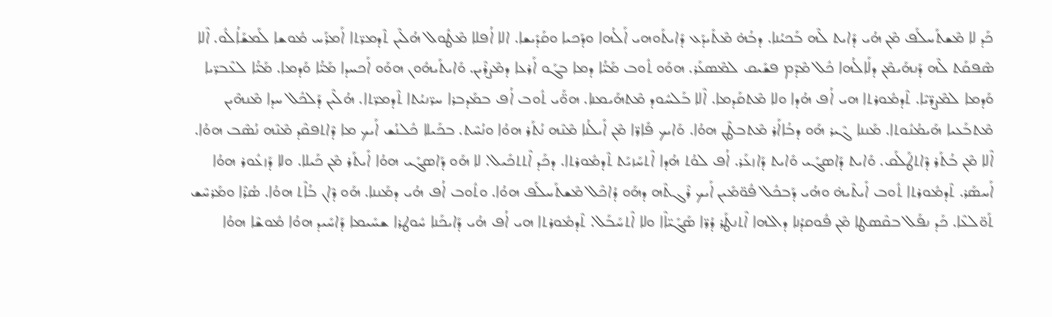ܟܰܕ ܠܐ ܡܶܫܬܰܚܠܰܦ ܡܶܢ ܗܳܝ ܕܺܐܝܬ ܠܶܗ ܒܰܟܝܳܢܐ. ܕܒܳܗ̇ ܡܶܬܺܝܕܰܥ ܕܺܐܝܬܰܘܗܝ ܐܰܠܳܗܐ ܘܕܰܟܝܐ ܘܩܰܕܺܝܫܐ. ܐܠܐ ܐܳܦܠܐ ܡܶܛܽܘܠ ܗܳܠܶܝܢ ܬܶܕܡܪ̈ܬܐ ܐܰܡܪܰܚ ܡܽܘܫܐ ܠܰܡܫܰܐܳܠܽܘ. ܐܶܠܐ ܣܶܦܩܰܬ ܠܶܗ ܕܰܢܗܰܝܡܶܢ ܕܠܰܐܠܳܗܐ ܟܽܠ ܡܶܕܶܡ ܦܫܺܝܩ ܠܡܶܣܥܰܪ. ܗܘܰܘ ܬܽܘܒ ܡܰܝ̈ܳܐ ܕܡܐ ܒܓܰܘ ܐܰܪܥܐ ܕܡܶܨܪܶܝܢ. ܘܺܐܝܬܰܝܗܽܘܢ ܗܘܰܘ ܐܰܟܚܕܐ ܡܰܝ̈ܳܐ ܘܰܕܡܐ. ܡܰܝ̈ܳܐ ܠܥܶܒܪ̈ܝܐ ܘܰܕܡܐ ܠܡܶܨܪ̈ܝܶܐ. ܬܶܕܡܽܘܪܬܐ ܗܝ ܐܳܦ ܗܳܕܐ ܘܠܐ ܡܶܬܩܰܕܡܐ. ܐܶܠܐ ܒܰܠܚܽܘܕ ܡܶܬܗܰܝܡܢܐ. ܗܘ̈ܰܝ ܬܽܘܒ ܐܳܦ ܒܡܰܕܒܪܐ ܚܪ̈ܢܝܳܬܐ ܬܶܕܡܪ̈ܬܐ. ܗܳܠܶܝܢ ܕܰܠܟܽܠ ܚܕܐ ܡܶܢܗܶܝܢ ܡܶܬܒܰܥܝܐ ܗܰܝܡܳܢܽܘܬܐ. ܡܰܢܢܐ ܓܶܝܪ ܗܰܘ ܕܒܳܐܐܰܪ ܡܶܬܒܛܶܢ ܗܘܳܐ. ܘܰܐܝܟ ܦܺܐܪ̈ܐ ܡܶܢ ܐܺܝܠܳܢܐ ܡܶܢܶܗ ܢܳܬܰܪ ܗܘܳܐ ܘܢܳܚܶܬ. ܒܟܰܝܠܐ ܟܽܠܢܳܫ ܐܰܝܟ ܡܐ ܕܶܐܬܦܩܶܕ ܡܶܢܶܗ ܢܳܣܶܒ ܗܘܳܐ. ܐܶܠܐ ܡܶܢ ܒܳܬܰܪ ܕܶܐܬܛܰܠܰܩ. ܘܺܐܝܬ ܕܰܐܣܓܺܝ ܘܺܐܝܬ ܕܰܐܙܥܰܪ. ܐܳܦ ܠܘܳܬ ܗܳܕܐ ܐܶܬܚܰܙܝܰܬ ܬܶܕܡܽܘܪܬܐ. ܕܟܰܕ ܐܶܬܬܟܺܝܠ. ܠܐ ܗܰܘ ܕܰܐܣܓܺܝ ܗܘܳܐ ܐܺܝܬܰܪ ܡܶܢ ܟܰܝܠܐ. ܘܠܐ ܕܰܙܥܽܘܪ ܗܘܳܐ ܐܰܚܣܰܪ. ܬܶܕܡܽܘܪܬܐ ܬܽܘܒ ܐܺܝܬܶܝܗ̇ ܘܗܳܝ ܕܰܒܟܽܠ ܦܽܘ̈ܡܺܝܢ ܐܰܝܟ ܪܶܓܬܶܗ ܕܗܰܘ ܕܳܐܟܶܠ ܡܶܫܬܰܚܠܰܦ ܗܘܳܐ. ܘܬܽܘܒ ܐܳܦ ܗܳܝ ܕܡܰܢܢܐ. ܗܰܘ ܕܶܐܢ ܒܳܐܶܬ ܗܘܳܐ. ܣܳܪܶܐ ܘܡܰܪܚܶܫ ܬܰܘ̈ܠܥܶܐ. ܟܰܕ ܢܦܰܠ ܒܩܶܣܛܐ ܡܶܢ ܦܽܘܩܕܳܢܐ ܕܐܠܗܐ ܐܶܬܢܛܰܪ ܕܳܪ̈ܐ ܣܰܓܺܝ̈ܐܶܐ ܘܠܐ ܐܶܬܚܰܒܰܠ. ܬܶܕܡܽܘܪܬܐ ܗܝ ܐܳܦ ܗܳܝ ܕܰܐܝܟܰܢܐ ܚܽܘܛܪܐ ܫܚܺܝܡܐ ܕܰܐܚܺܝܕ ܗܘܳܐ ܡܽܘܫܶܐ ܗܘܳܐ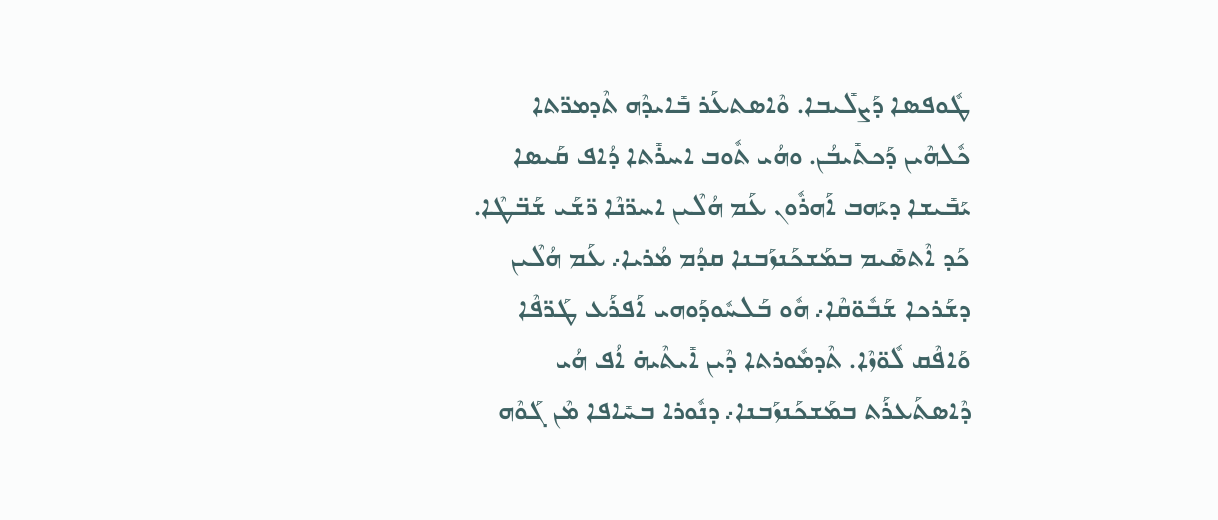ܛܽܘܦܣܐ ܕܰܨܠܺܝܒܐ. ܘܶܐܣܬܥܰܪ ܒܺܐܝܕܶܗ ܬܶܕܡܪ̈ܬܐ ܟܽܠܗܶܝܢ ܕܰܟܬܺܝܒܳܢ. ܘܗܳܝ ܬܽܘܒ ܐܚܪܺܬܐ ܕܳܐܦ ܩܰܝܣܐ ܝܰܒܺܝܫܐ ܕܝܰܗܒ ܐܰܗܪܽܘܢ ܥܰܡ ܗܳܠܶܝܢ ܐܚܪ̈ܢܶܐ ܪ̈ܫܰܝ ܫܰܒ̈ܛܶܐ. ܟܰܕ ܐܶܬܣܺܝܡ ܒܡܰܫܟܰܢܙܰܒܢܐ ܩܕܳܡ ܡܳܪܝܐ܇ ܥܰܡ ܗܳܠܶܝܢ ܕܫܰܪܟܐ ܫܰܒܽܘ̈ܩܶܐ܇ ܗܽܘ ܒܰܠܚܽܘܕܰܘܗܝ ܐܰܦܪܰܥ ܛܰܪ̈ܦܶܐ ܘܰܐܦܶܩ ܠܽܘ̈ܙܶܐ. ܬܶܕܡܽܘܪܬܐ ܕܶܝܢ ܐܺܝܬܶܝܗ̇ ܐܳܦ ܗܳܝ ܕܶܐܣܬܰܥܪܰܬ ܒܡܰܫܟܰܢܙܰܒܢܐ܇ ܕܢܽܘܪܐ ܒܚܺܐܦܐ ܡܶܢ ܓܰܘܶܗ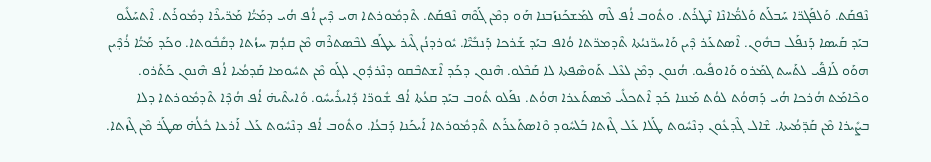ܢܶܦܩܰܬ. ܘܰܠܦܰܓܪ̈ܐ ܚܰܒܠܰܬ ܘܰܠܡ̈ܳܐܢܶܐ ܢܶܛܪܰܬ. ܘܬܽܘܒ ܐܳܦ ܠܶܗ ܠܡܰܫܟܰܢܙܰܒܢܐ ܗܰܘ ܕܡܶܢ ܓܰܘܶܗ ܢܶܦܩܰܬ. ܬܶܕܡܽܘܪܬܐ ܗܝ ܕܶܝܢ ܐܳܦ ܗܳܝ ܕܡܰܝ̈ܳܐ ܡܰܪ̈ܝܪܶܐ ܕܡܽܘܪܰܬ. ܐܶܬܚܰܠܺܝܘ ܒܝܰܕ ܩܰܝܣܐ ܕܰܢܦܰܠ ܒܗܽܘܢ. ܐܶܣܬܥܰܪ ܕܶܝܢ ܘܰܐܚܪ̈ܢܝܳܬܐ ܬܶܕܡܪ̈ܬܐ ܘܳܐܦ ܒܝܰܕ ܫܰܪܟܐ ܕܰܢܒܺܝ̈ܶܐ. ܝܽܘܪܕܢܳܢ ܓܶܝܪ ܥܛܰܦ ܠܒܶܣܬܪܶܗ ܡܶܢ ܩܕܳܡ ܚܙܳܬܐ ܕܩܺܒܽܘܬܐ. ܘܟܰܕ ܡܰܝ̈ܳܐ ܪܳܕܶܝܢ ܗܘܰܘ ܠܰܐܦ̈ܰܝ ܠܬܰܚܬ ܓܡܰܪܘ ܘܰܐܘܦܺܝܘ. ܗܳܢܘܢ ܕܡܶܢ ܠܥܶܠ ܬܰܘܣܶܦܬܐ ܠܐ ܩܰܒܶܠܘ. ܗܶܢܘܢ ܕܟܰܕ ܐܶܫܬܒܶܩܘ ܕܢܶܪܕܽܘܢ ܠܓܰܘ ܡܶܢ ܬܚܽܘܡܐ ܩܰܕܡܳܝܐ ܐܳܦ ܗܶܢܘܢ ܟܰܬܰܪܘ. ܘܟܶܐܡܰܬ ܗܳܪܟܐ ܗܳܝ ܕܰܗܘܳܬ ܠܘܳܬ ܡܰܢܢܐ ܟܰܕ ܐܶܬܟܠܺܝ ܡܶܣܬܰܥܪܐ ܗܘܳܬ. ܢܦܰܠܘ ܬܽܘܒ ܒܝܰܕ ܩܥܳܬܐ ܐܳܦ ܫܽܘܪ̈ܐ ܕܺܐܝܪܺܝܚܽܘ. ܘܺܐܝܬܶܝܗ̇ ܐܳܦ ܗܳܕܶܐ ܬܶܕܡܽܘܪܬܐ ܕܠܐ ܒܨܺܝܪܐ ܡܶܢ ܩܰܕ̈ܡܳܝܬܐ. ܫܶܐܠ ܓܶܕܥܽܘܢ ܕܢܶܚܽܘܬ ܛܰܠܐ ܥܰܠ ܓܶܙܬܐ ܒܰܠܚܽܘܕ ܘܶܐܣܬܰܥܪܰܬ ܬܶܕܡܽܘܪܬܐ ܐܰܝܟܰܢܐ ܕܰܒܥܳܐ. ܘܬܽܘܒ ܐܳܦ ܕܢܶܚܽܘܬ ܥܰܠ ܐܰܪܥܐ ܟܽܠܳܗ̇ ܣܛܰܪ ܡܶܢ ܓܶܙܬܐ.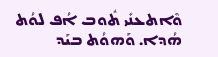ܘܶܐܬܥܢܺܝ ܬܽܘܒ ܐܳܦ ܠܘܳܬ ܗܳܕܐ. ܘܰܗܘܳܬ ܒܝܰܕ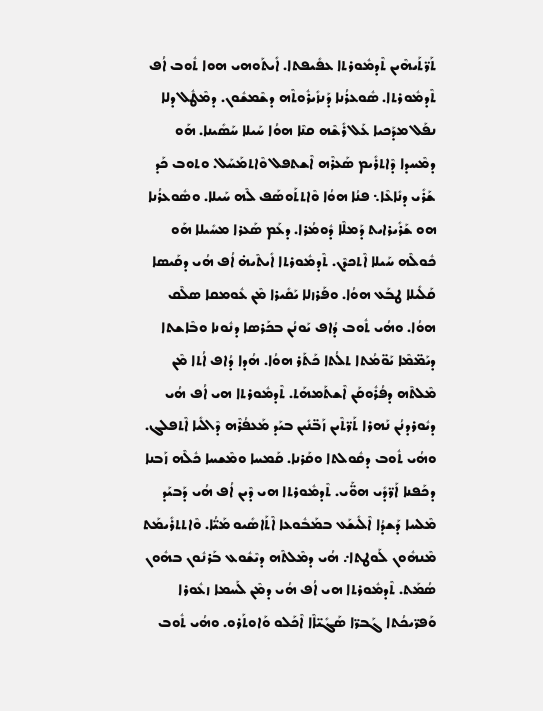ܬܰܪ̈ܬܰܝܗܶܝܢ ܬܶܕܡܽܘܪܬܐ ܥܦܺܝܦܬܐ. ܐܺܝܬܰܘܗܝ ܗܘܐ ܬܽܘܒ ܐܳܦ ܬܶܕܡܽܘܪܬܐ. ܣܽܘܥܪܳܢܐ ܕܰܢܙܺܝܪܽܘܬܶܗ ܕܫܶܡܫܽܘܢ. ܕܡܶܛܽܠ ܕܠܐ ܢܦܰܠ ܡܕܰܟܝܐ ܥܰܠ ܪܺܫܶܗ ܩܢܶܐ ܗܘܳܐ ܚܰܝܠܐ ܚܰܣܺܝܢܐ. ܗܰܘ ܕܡܶܚܕܐ ܕܶܐܬܪܺܝܡ ܣܰܥܪܶܗ ܐܶܫܬܦܠ ܘܶܐܬܡܰܚܰܠ. ܘܬܘܒ ܟܰܕ ܫܰܪܺܝ ܕܢܺܐܥܶܐ܆ ܦܢܳܐ ܗܘܳܐ ܘܶܐܬܬܰܘܣܰܦ ܠܶܗ ܚܰܝܠܐ. ܘܣܽܘܥܪܳܢܐ ܗܘ ܫܰܪܺܝܪܐܝܬ ܕܰܡܠܶܐ ܕܽܘܡܳܪܐ. ܕܥܰܡ ܣܰܥܪܐ ܡܚܺܝܠܐ ܗܰܘ ܟܽܘܠܶܗ ܚܰܝܠܐ ܐܶܬܟܕܶܢ. ܬܶܕܡܽܘܪܬܐ ܐܺܝܬܶܝܗ̇ ܐܳܦ ܗܳܝ ܕܩܰܝܣܐ ܩܰܠܺܝܠܐ ܛܒܰܥ ܗܘܳܐ. ܘܦܰܪܙܠܐ ܝܰܩܺܝܪܐ ܡܶܢ ܥܽܘܡܩܐ ܣܠܶܩ ܗܘܳܐ. ܘܗܳܝ ܬܽܘܒ ܕܳܐܦ ܝܰܘܢܳܢ ܒܟܰܪܣܐ ܕܢܽܘܢܐ ܘܒܶܐܫܬܐ ܕܝܰܡ̈ܡܶܐ ܝܰܘ̈ܡܳܬܐ ܬܠܳܬܐ ܟܰܬܰܪ ܗܘܳܐ. ܗܳܕܐ ܕܳܐܦ ܐܳܬܐ ܡܶܢ ܡܶܠܬܶܗ ܕܦܳܪܽܘܩܰܢ ܐܶܫܬܰܡܗܰܬ. ܬܶܕܡܽܘܪܬܐ ܗܝ ܐܳܦ ܗܳܝ ܕܝܽܘܪܕܢܳܢ ܢܰܗܪܐ ܬܰܪ̈ܬܶܝܢ ܙܰܒ̈ܢܺܝܢ ܒܝܰܕ ܡܰܥܦܳܪܶܗ ܕܶܐܠܺܝܐ ܐܶܬܦܠܓ. ܘܗܳܝ ܬܽܘܒ ܕܩܽܘܠܬܐ ܘܩܰܪܢܐ. ܩܰܡܚܐ ܘܡܶܫܚܐ ܟܽܠܶܗ ܙܰܒܢܐ ܕܟܰܦܢܐ ܐܰܪ̈ܕܺܝ ܗܘ̈ܰܝ. ܬܶܕܡܽܘܪܬܐ ܗܝ ܕܶܝܢ ܐܳܦ ܗܳܝ ܕܰܒܝܰܕ ܡܶܠܚܐ ܕܰܫܕܳܐ ܐܶܠܺܝܫܰܥ ܒܡܰܒܽܘܥܐ ܐܶܬܰܐܣܺܝܘ ܡܰܝ̈ܳܐ. ܘܶܐܬܬܪܺܝܡܰܬ ܡܶܢܗܽܘܢ ܠܰܘܛܬܐ܇ ܗܳܝ ܕܡܶܠܬܶܗ ܕܝܶܫܽܘܥ ܒܰܪܢܽܘܢ ܒܗܽܘܢ ܣܳܡܰܬ. ܬܶܕܡܽܘܪܬܐ ܗܝ ܐܳܦ ܗܳܝ ܕܡܶܢ ܠܰܚܡܐ ܙܥܽܘܪܐ ܘܰܦܪ̈ܝܟܳܬܐ ܓܰܒܪ̈ܐ ܣܰܓܺܝ̈ܐܶܐ ܐܶܟܰܠܘ ܘܰܐܘܬܰܪܘ. ܘܗܳܝ ܬܽܘܒ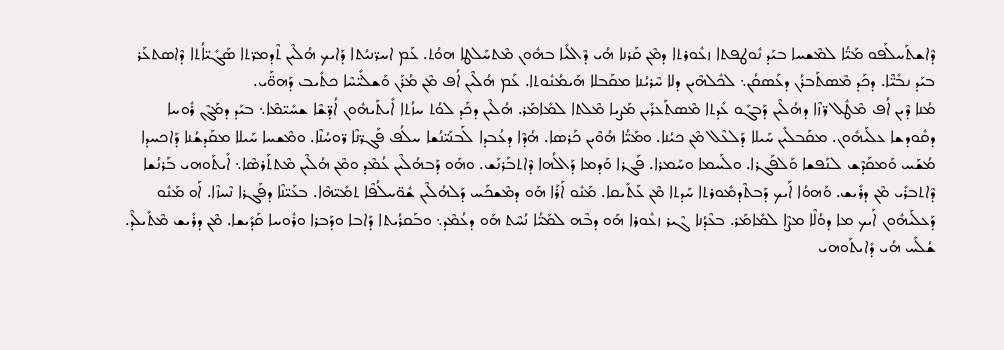ܕܶܐܫܬܰܚܠܰܦܘ ܡܰܝ̈ܳܐ ܠܡܶܫܚܐ ܒܝܰܕ ܢܽܘܛܦܬܐ ܙܥܽܘܪܬܐ ܕܡܶܢ ܩܰܪܢܐ ܗܳܝ ܕܶܐܠܺܝܐ ܒܗܽܘܢ ܡܶܬܚܰܠܛܐ ܗܘܳܬ. ܥܰܡ ܐܚܪ̈ܢܝܳܬܐ ܕܰܐܝܟ ܗܳܠܶܝܢ ܬܶܕܡܪ̈ܬܐ ܣܰܓܺܝ̈ܐܳܬܐ ܕܶܐܣܬܥܰܪ ܒܝܰܕ ܢܒܺܝ̈ܶܐ. ܕܟܰܕ ܡܶܣܬܰܒܪܳܢ ܕܥܰܣܩܳܢ܆ ܠܟܽܠܗܶܝܢ ܕܠܐ ܚܶܪܝܳܢܐ ܡܩܰܒܠܐ ܗܰܝܡܳܢܽܘܬܐ. ܥܰܡ ܗܳܠܶܝܢ ܐܳܦ ܡܶܢ ܡܳܪܰܢ ܘܰܫܠܺܝ̈ܚܶܐ ܟܬܺܝܒ ܕܰܗܘ̈ܰܝ.
ܡܳܢܐ ܕܶܝܢ ܐܳܦ ܡܶܛܽܠ ܪ̈ܙܶܐ ܕܗܳܠܶܝܢ ܕܰܒܓܰܘ ܥܺܕܬܐ ܡܶܣܬܰܥܪܺܝܢ ܡܰܨܝܐ ܡܶܠܬܐ ܠܡܺܐܡܰܪ. ܗܳܠܶܝܢ ܕܟܰܕ ܠܘܳܬ ܚܙܳܬܐ ܐܺܝܬܰܝܗܽܘܢ ܐܳܕ̈ܫܶܐ ܫܚܺܝ̈ܡܶܐ܆ ܒܝܰܕ ܕܡܰܓܶܢ ܪܽܘܚܐ ܕܩܽܘܕܫܐ ܥܠܰܝܗܽܘܢ. ܡܩܰܒܠܺܝܢ ܚܰܝܠܐ ܕܰܠܥܶܠ ܡܶܢ ܟܝܳܢܐ. ܘܡܰܝ̈ܳܐ ܗܳܘܶܝܢ ܟܰܪܣܐ. ܗܳܕܶܐ ܕܥܳܒܕܐ ܠܰܒܢܰܝ̈ܢܳܫܐ ܚܠܳܦ ܦܰܓܪ̈ܢܶܐ ܪ̈ܘܚܳܢܶܐ. ܘܡܶܫܚܐ ܚܰܝܠܐ ܡܩܰܕܫܳܢܐ ܕܰܐܟܚܕܐ ܡܳܫܰܚ ܘܰܡܩܰܕܶܫ ܠܢܰܦܫܐ ܘܰܠܦܰܓܪܐ. ܘܠܰܚܡܐ ܘܚܰܡܪܐ. ܦܰܓܪܐ ܘܰܕܡܐ ܕܰܐܠܳܗܐ ܕܶܐܬܒܰܪܢܰܫ. ܘܗܰܘ ܕܰܒܗܳܠܶܝܢ ܥܳܡܶܕ ܘܡܶܢ ܗܳܠܶܝܢ ܡܶܬܬܰܪܣܶܐ܆ ܐܺܝܬܰܘܗܝ ܒܰܪܢܳܫܐ ܕܶܐܬܒܪܺܝ ܡܶܢ ܕܪܺܝܫ. ܘܰܗܘܳܐ ܐܰܝܟ ܕܰܒܬܶܕܡܽܘܪܬܐ ܚܰܕܬܐ ܡܶܢ ܥܰܬܺܝܩܐ. ܡܰܢܽܘ ܐܰܪܰܐ ܗܰܘ ܕܡܶܫܟܰܚ ܕܰܠܗܳܠܶܝܢ ܫܽܘ̈ܚܠܳܦܶܐ ܬܡܺܝ̈ܗܶܐ. ܒܥܰܝ̈ܢܶܐ ܕܦܰܓܪܐ ܢܶܚܙܶܐ. ܐܰܘ ܡܰܢܽܘ ܕܰܥܠܰܝܗܽܘܢ ܐܰܝܟ ܡܐ ܕܘܳܠܶܐ ܡܨܶܐ ܠܡܺܐܡܰܪ. ܒܥܶܕܳܢܐ ܓܶܝܪ ܙܥܽܘܪܐ ܗܰܘ ܕܒܶܗ ܠܡܰܝ̈ܳܐ ܢܳܚܶܬ ܗܰܘ ܕܥܳܡܶܕ܆ ܘܒܰܩܪܳܝܬܐ ܕܰܐܒܐ ܘܕܰܒܪܐ ܘܪܽܘܚܐ ܩܰܕܺܝܫܐ. ܡܶܢ ܕܪܺܝܫ ܡܶܬܺܝܠܶܕ. ܫܳܠܰܚ ܗܳܝ ܕܺܐܝܬܰܘܗܝ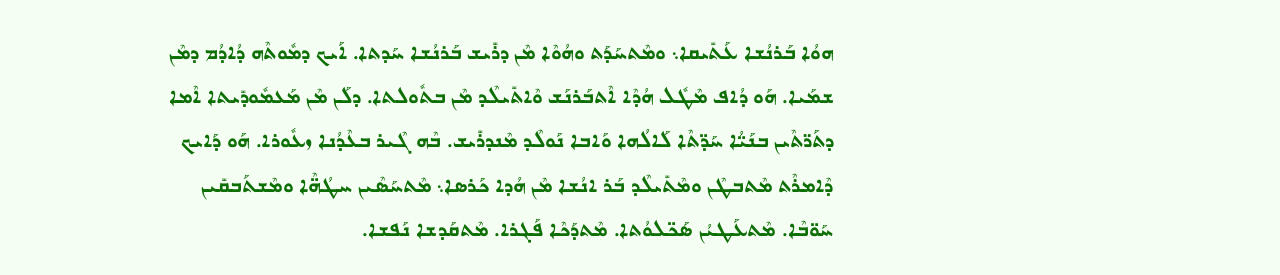ܗܘܳܐ ܒܰܪܢܳܫܐ ܥܰܬܺܝܩܐ܆ ܘܡܶܬܚܰܕܰܬ ܘܗܳܘܶܐ ܡܶܢ ܕܪܺܝܫ ܒܰܪܢܳܫܐ ܚܰܕܬܐ. ܐܰܝܟ ܕܡܽܘܬܶܗ ܕܳܐܕܳܡ ܕܡܶܢ ܫܡܰܝܐ. ܗܰܘ ܕܳܐܦ ܡܶܛܽܠ ܗܳܕܶܐ ܐܶܬܒܰܪܢܰܫ ܘܶܐܬܺܝܠܶܕ ܡܶܢ ܒܬܽܘܠܬܐ. ܕܠܰܢ ܡܶܢ ܡܰܥܡܽܘܕܺܝܬܐ ܐܶܡܐ ܕܬܰܪ̈ܬܶܝܢ ܒܢܰܝ̈ܳܐ ܚܰܕ̈ܬܶܐ ܠܰܐܠܳܗܐ ܘܰܐܒܐ ܢܰܘܠܶܕ ܡܶܢܕܪܺܝܫ. ܒܶܗ ܓܶܝܪ ܒܥܶܕܳܢܐ ܙܥܽܘܪܐ. ܗܰܘ ܕܰܐܝܟ ܕܶܐܡܪܶܬ ܡܶܬܒܛܶܢ ܘܡܶܬܺܝܠܶܕ ܒܰܪ ܐܢܳܫܐ ܡܶܢ ܗܳܕܐ ܟܰܪܣܐ܆ ܡܶܬܚܰܣܶܝܢ ܚܛܳܗ̈ܶܐ ܘܡܶܫܬܰܒܩܺܝܢ ܚܰܘ̈ܒܶܐ. ܡܶܬܥܰܛܝܳܢ ܣܰܟ̈ܠܘܳܬܐ. ܡܶܬܕܰܟܶܐ ܦܰܓܪܐ. ܡܶܬܩܰܕܫܐ ܢܰܦܫܐ.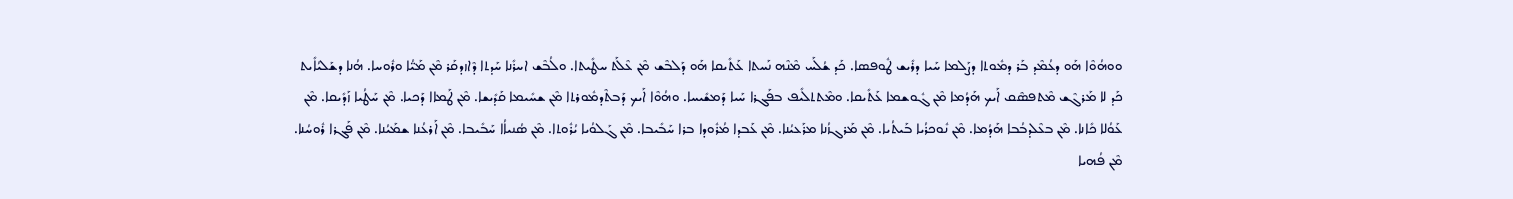ܘܘܗܳܘܶܐ ܗܰܘ ܕܥܳܡܶܕ ܒܰܪ ܕܡܽܘܬܐ ܕܨܰܠܡܐ ܚܰܝܐ ܕܪܺܝܫ ܛܽܘܦܣܐ. ܟܰܕ ܫܳܠܰܚ ܡܶܢܶܗ ܢܰܚܬܐ ܥܰܬܺܝܩܐ ܗܰܘ ܕܰܠܒܶܫ ܡܶܢ ܥܶܠܰܬ ܚܛܺܝܬܐ. ܘܠܳܒܶܫ ܐܚܪܺܢܐ ܚܰܕܬܐ ܕܶܐܙܕܩܰܪ ܡܶܢ ܡܰܝ̈ܳܐ ܘܪܽܘܚܐ. ܗܳܢܐ ܕܫܰܠܝܳܐܺܝܬ ܟܰܕ ܠܐ ܡܰܪܓܶܫ ܡܶܬܦܣܶܩ ܐܰܝܟ ܗܰܕܳܡܐ ܡܶܢ ܓܽܘܫܡܐ ܥܰܬܺܝܩܐ. ܘܡܶܬܬܠܺܝܦ ܒܦܰܓܪܐ ܚܰܝܐ ܕܰܡܫܺܝܚܐ. ܘܗܳܘܶܐ ܐܰܝܟ ܕܰܒܬܶܕܡܽܘܪܬܐ ܡܶܢ ܫܚܺܝܡܐ ܩܰܕܺܝܫܐ. ܡܶܢ ܛܰܡܐܐ ܕܰܟܝܐ. ܡܶܢ ܚܰܛܳܝܐ ܙܰܕܺܝܩܐ. ܡܶܢ ܥܰܘܳܠܐ ܟܺܐܢܐ. ܡܶܢ ܒܥܶܠܕܒܳܒܐ ܗܰܕܳܡܐ. ܡܶܢ ܢܽܘܟܪܳܝܐ ܒܰܝܬܳܝܐ. ܡܶܢ ܡܰܪܓܙܳܢܐ ܡܪܰܥܝܳܢܐ. ܡܶܢ ܥܰܒܕܐ ܡܳܪܽܘܕܐ ܒܪܐ ܚܰܒܺܝܒܐ. ܡܶܢ ܓܰܠܘܳܝܐ ܝܳܪܽܘܬܐ. ܡܶܢ ܣܳܢܝܐܳܐ ܚܰܒܺܝܒܐ. ܡܶܢ ܐܰܪܥܳܢܐ ܫܡܰܝܳܢܐ. ܡܶܢ ܦܰܓܪܐ ܪܽܘܚܳܢܐ. ܡܶܢ ܦܳܗܝܐ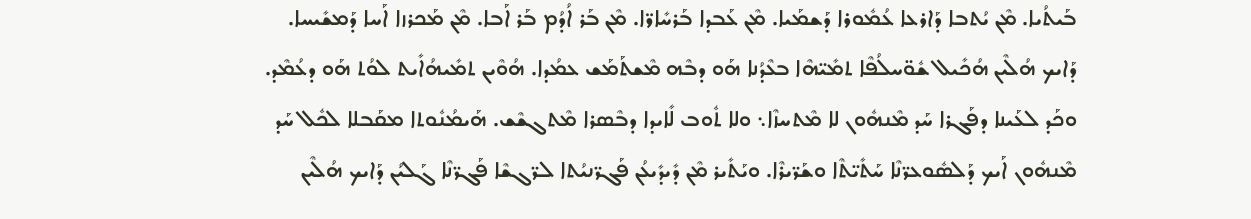ܒܰܝܬܳܝܐ. ܡܶܢ ܝܳܬܒܐ ܕܰܐܪܥܐ ܥܳܡܽܘܪܐ ܕܰܫܡܰܝܐ. ܡܶܢ ܥܰܒܕܐ ܒܰܪܚܺܐܪ̈ܐ. ܡܶܢ ܒܰܪ ܐܳܕܳܡ ܒܰܪ ܐܰܒܐ. ܡܶܢ ܡܰܟܪܙܐ ܐܰܚܐ ܕܰܡܫܺܝܚܐ.
ܕܰܐܝܟ ܗܳܠܶܝܢ ܗܳܟܺܝܠ ܫܽܘ̈ܚܠܳܦܶܐ ܬܡܺܝ̈ܗܶܐ ܒܥܶܕܳܢܐ ܗܰܘ ܕܒܶܗ ܡܶܫܬܰܡܰܫ ܥܡܳܕܐ. ܗܳܘܶܝܢ ܬܡܺܝܗܳܐܺܝܬ ܠܘܳܬ ܗܰܘ ܕܥܳܡܶܕ. ܘܟܰܕ ܠܥܰܝܢܐ ܕܦܰܓܪܐ ܚܰܕ ܡܶܢܗܽܘܢ ܠܐ ܡܶܬܚܙܶܐ܆ ܘܠܐ ܬܽܘܒ ܠܺܐܝܕܐ ܕܒܶܣܪܐ ܡܶܬܓܫܶܫ. ܗܰܝܡܳܢܽܘܬܐ ܡܩܰܒܠܐ ܠܟܽܠ ܚܰܕ ܡܶܢܗܽܘܢ ܐܰܝܟ ܕܰܠܣܽܘܥܪ̈ܢܶܐ ܚܰܬܺܝ̈ܬܶܐ ܘܫܰܪ̈ܝܪܶܐ. ܘܝܰܬܺܝܪ ܡܶܢ ܕܺܝܕܺܝܥܳܢ ܦܰܓܪ̈ܢܝܳܬܐ ܠܪ̈ܓܫܶܐ ܦܰܓܪ̈ܢܶܐ ܓܰܠܝܳܢ ܕܰܐܝܟ ܗܳܠܶܝܢ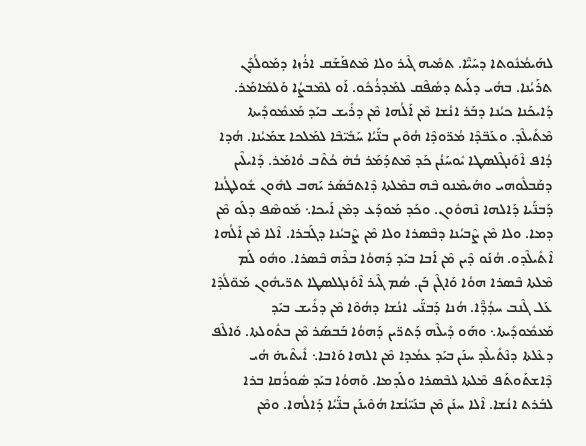ܠܗܰܝܡܳܢܽܘܬܐ ܕܚܰܝ̈ܶܐ. ܬܡܺܝܗ ܓܶܝܪ ܘܠܐ ܡܶܬܦܰܫܰܩ ܐܪܳܙܐ ܕܡܰܘܠܳܕܰܢ ܬܪܰܝܳܢܐ. ܒܗܳܝ ܕܠܰܝܬ ܕܣܳܦܶܩ ܠܡܰܕܪܳܟܽܘ. ܐܰܘ ܠܡܶܒܨܳܐ ܘܰܠܡܺܐܡܰܪ. ܕܰܐܝܟܰܢܐ ܟܝܳܢܐ ܕܒܰܪ ܐܢܳܫܐ ܡܶܢ ܐܰܠܳܗܐ ܡܶܢ ܕܪܺܝܫ ܒܝܰܕ ܡܰܥܡܽܘܕܺܝܬܐ ܡܶܬܺܝܠܶܕ. ܘܥܰܒ̈ܕܶܐ ܡܳܪ̈ܘܕܶܐ ܗܳܘܶܝܢ ܒܢ̈ܰܝܳܐ ܚܰܒܺܝ̈ܒܶܐ ܠܡܰܠܟܐ ܫܡܰܝܳܢܐ. ܗܳܕܐ ܕܳܐܦ ܐܶܘܰܢܓܶܠܣܛܐ ܝܽܘܚܰܢܳܢ ܟܰܕ ܡܶܬܕܰܡܰܪ ܒܳܗ̇ ܟܳܬܶܒ ܘܳܐܡܰܪ. ܕܰܐܝܠܶܝܢ ܕܩܰܒܠܽܘܗܝ ܘܗܰܝܡܶܢܘ ܒܶܗ ܒܡܶܠܬܐ ܕܶܐܬܒܰܣܰܪ ܝܰܗܒ ܠܗܽܘܢ ܫܽܘܠܛܳܢܐ ܕܰܒܢ̈ܰܝܐ ܕܰܐܠܗܐ ܢܶܗܘܽܘܢ. ܘܟܰܕ ܡܰܘܕܰܥ ܕܡܶܢ ܐܰܝܟܐ܆ ܡܰܘܣܶܦ ܕܠܰܘ ܡܶܢ ܕܡܐ. ܘܠܐ ܡܶܢ ܨܶܒܝܳܢܐ ܕܒܶܣܪܐ ܘܠܐ ܡܶܢ ܨܶܒܝܳܢܐ ܕܓܰܒܪܐ. ܐܶܠܐ ܡܶܢ ܐܰܠܳܗܐ ܐܶܬܺܝܠܶܕܘ. ܗܳܢܰܘ ܕܶܝܢ ܡܶܢ ܐܰܒܐ ܒܝܰܕ ܕܰܗܘܳܐ ܒܪܶܗ ܒܶܣܪܐ. ܘܗܽܘ ܠܰܡ ܡܶܠܬܐ ܒܶܣܪܐ ܗܘܳܐ ܘܰܐܓܶܢ ܒܰܢ. ܣܳܡ ܓܶܝܪ ܐܶܘܰܢܓܠܣܛܐ ܬܪ̈ܝܗܽܘܢ ܡܰܘ̈ܠܳܕܶܐ ܥܰܠ ܓܶܢܒ ܚܕܳܕ̈ܶܐ. ܗܳܢܐ ܕܰܒܢ̈ܰܝ ܐܢܳܫܐ ܕܗܳܘܶܐ ܡܶܢ ܕܪܺܝܫ ܒܝܰܕ ܡܰܥܡܽܘܕܺܝܬܐ܆ ܘܗܰܘ ܕܺܝܠܶܗ ܕܰܬܪ̈ܝܢ ܕܰܗܘܳܐ ܒܰܒܣܰܪ ܡܶܢ ܒܬܽܘܠܬܐ. ܘܰܐܠܶܦ ܕܥܶܠܬܐ ܕܢܶܬܺܝܠܶܕ ܚܢܰܢ ܒܝܰܕ ܥܡܳܕܐ ܡܶܢ ܐܠܗܐ ܘܰܐܒܐ܆ ܐܺܝܬܶܝܗ̇ ܗܳܝ ܕܶܐܫܬܰܘܬܰܦ ܡܶܠܬܐ ܠܒܶܣܪܐ ܘܠܰܕܡܐ. ܘܰܗܘܳܐ ܒܝܰܕ ܣܽܘܪܳܩܐ ܒܪܐ ܠܒܰܪܬ ܐܢܳܫܐ. ܐܶܠܐ ܚܢܰܢ ܡܶܢ ܒܢܰܝ̈ܢܳܫܐ ܗܳܘܶܝܢܰܢ ܒܢ̈ܰܝܳܐ ܕܰܐܠܳܗܐ. ܘܡܶܢ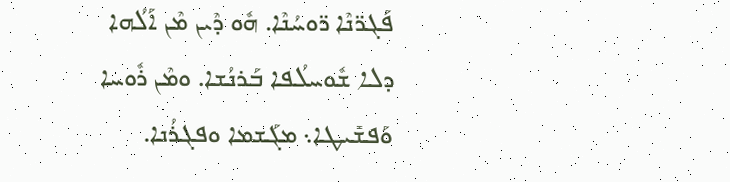ܦܰܓܪ̈ܢܶܐ ܪ̈ܘܚܳܢܶܐ. ܗܽܘ ܕܶܝܢ ܡܶܢ ܐܰܠܳܗܐ ܕܠܐ ܫܽܘܚܠܳܦܐ ܒܰܪܢܳܫܐ. ܘܡܶܢ ܪܽܘܚܐ ܘܰܦܫܺܝܛܐ܆ ܡܓܰܫܡܐ ܘܦܓܪܳܢܐ.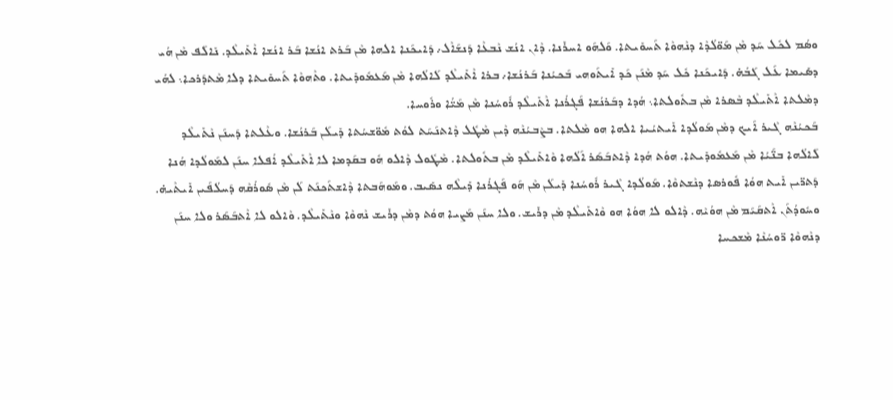ܘܣܳܡ ܠܟܽܠ ܚܰܕ ܡܶܢ ܡܰܘ̈ܠܳܕܶܐ ܕܢܶܗܘܶܐ ܬܰܚܘܺܝܬܐ. ܘܰܠܗܰܘ ܐܚܪܺܢܐ. ܕܶܐܢ ܐܢܳܫ ܢܶܒܥܶܐ ܕܰܢܫܰܐܶܠ܇ ܕܰܐܝܟܰܢܐ ܐܠܗܐ ܡܶܢ ܒܰܪܬ ܐܢܳܫܐ ܒܰܪ ܐܢܳܫܐ ܐܶܬܺܝܠܶܕ. ܢܺܐܠܰܦ ܡܶܢ ܗܳܝ ܕܣܺܝܡܐ ܥܰܠ ܓܰܒܳܗ̇. ܕܰܐܝܟܰܢܐ ܟܽܠ ܚܰܕ ܡܶܢܰܢ ܟܰܕ ܐܺܝܬܰܘܗܝ ܒܰܟܝܳܢܐ ܒܰܪܢܳܫܐ܇ ܒܪܐ ܐܶܬܺܝܠܶܕ ܠܰܐܠܳܗܐ ܡܶܢ ܡܰܥܡܽܘܕܺܝܬܐ. ܘܬܶܗܘܶܐ ܬܰܚܘܺܝܬܐ ܕܠܐ ܡܶܬܕܰܪܟܐ܆ ܠܗܳܝ ܕܡܶܠܬܐ ܐܶܬܺܝܠܶܕ ܒܶܣܪܐ ܡܶܢ ܒܬܽܘܠܬܐ܆ ܗܳܕܐ ܕܒܰܪܢܳܫܐ ܦܰܓܪܳܢܐ ܐܶܬܺܝܠܶܕ ܪܽܘܚܳܢܐ ܡܶܢ ܡܰܝ̈ܳܐ ܘܪܽܘܚܐ.
ܒܰܟܝܳܢܶܗ ܓܶܝܪ ܐܰܝܟ ܕܡܶܢ ܡܰܘܠܳܕܐ ܐܺܝܬܝܳܝܐ ܐܠܗܐ ܗܘ ܡܶܠܬܐ. ܒܨܶܒܝܳܢܶܗ ܕܶܝܢ ܡܶܛܽܠ ܕܶܐܬܢܰܚܰܬ ܠܘܳܬ ܡܽܘ̈ܫܚܳܬܐ ܕܺܝܠܰܢ ܒܰܪܢܳܫܐ. ܘܥܶܠܬܐ ܕܰܚܢܰܢ ܢܶܬܺܝܠܶܕ ܠܰܐܠܳܗܐ ܒܢ̈ܰܝܳܐ ܡܶܢ ܡܰܥܡܽܘܕܺܝܬܐ. ܗܘܳܬ ܗܳܕܐ ܕܶܐܬܒܰܣܰܪ ܐܰܠܳܗܐ ܘܶܐܬܺܝܠܶܕ ܡܶܢ ܒܬܽܘܠܬܐ. ܡܶܛܽܘܠ ܕܶܐܠܘ ܗܽܘ ܒܩܰܕܡܐ ܠܐ ܐܶܬܺܝܠܶܕ ܐܳܦܠܐ ܚܢܰܢ ܠܡܰܘܠܳܕܐ ܗܳܢܐ ܕܰܬܪ̈ܝܢ ܐܺܝܬ ܗܘܳܐ ܦܽܘܪܣܐ ܕܢܶܫܬܘܶܐ. ܡܰܘܠܳܕܐ ܓܶܝܪ ܪܽܘܚܳܢܐ ܕܺܝܠܰܢ ܡܶܢ ܗܰܘ ܦܰܓܪܳܢܐ ܕܺܝܠܶܗ ܢܣܺܝܒ. ܘܡܰܘܗܰܒܬܐ ܕܶܐܫܬܰܟܢܰܬ ܠܰܢ ܡܶܢ ܣܽܘܪܳܩܶܗ ܕܰܚܠܳܦܰܝܢ ܐܺܝܬܶܝܗ̇. ܘܚܽܘܕܳܬܰܢ ܐܶܬܩܰܝܰܡ ܡܶܢ ܗܘܳܝܶܗ. ܕܶܐܠܘ ܠܐ ܗܘܳܐ ܗܘ ܘܶܐܬܺܝܠܶܕ ܡܶܢ ܕܪܺܝܫ. ܘܠܐ ܚܢܰܢ ܡܰܨܝܐ ܗܘܳܬ ܕܡܶܢ ܕܪܺܝܫ ܢܶܗܘܶܐ ܘܢܶܬܺܝܠܶܕ. ܘܶܐܠܘ ܠܐ ܐܶܬܒܰܣܰܪ ܘܠܐ ܚܢܰܢ ܕܢܶܗܘܶܐ ܪ̈ܘܚܳܢܶܐ ܡܶܫܟܚܐ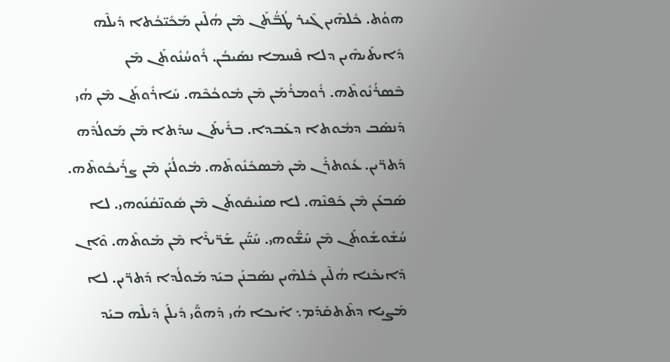ܗܘܳܬ. ܟܽܠܗܶܝܢ ܓܶܝܪ ܛܳܒ̈ܳܬܰܢ ܡܶܢ ܗܳܠܶܝܢ ܡܰܟܺܝ̈ܟܳܬܐ ܕܺܝܠܶܗ ܕܺܐܝܬܰܝܗܶܝܢ ܕܠܐ ܦܶܚܡܐ ܢܣܺܝܒܳܢ. ܪܽܘܚܳܢܽܘܬܰܢ ܡܶܢ ܒܶܣܪܳܢܽܘܬܶܗ. ܪܽܘܡܪܳܡܰܢ ܡܶܢ ܡܽܘܟܳܟܶܗ. ܚܺܐܪܽܘܬܰܢ ܡܶܢ ܗܳܝ ܕܰܢܣܰܒ ܕܡܽܘܬܐ ܕܥܰܒܕܐ. ܒܪܺܝܬܰܢ ܚܕܰܬܐ ܡܶܢ ܡܰܘܠܳܕܶܗ ܕܰܬܪ̈ܝܢ. ܥܽܘܬܪܰܢ ܡܶܢ ܡܶܣܟܺܢܽܘܬܶܗ. ܡܽܘܠܳܝܰܢ ܡܶܢ ܨܪܺܝܟܽܘܬܶܗ. ܣܰܒܥܰܢ ܡܶܢ ܟܰܦܢܶܗ. ܠܐ ܣܢܺܝܩܽܘܬܰܢ ܡܶܢ ܣܽܘܢ̈ܩܳܢܰܘܗܝ. ܠܐ ܚܳܫܽܘܫܽܘܬܰܢ ܡܶܢ ܚܰܫ̈ܰܘܗܝ. ܚܰܝ̈ܰܝܢ ܫܰܪ̈ܝܪܶܐ ܡܶܢ ܡܰܘܬܶܗ. ܘܶܐܢ ܕܰܐܝܟܰܢܐ ܗܳܠܶܝܢ ܟܽܠܗܶܝܢ ܢܣܰܒܢܰܢ ܒܝܰܕ ܡܰܘܠܳܕܐ ܕܰܬܪ̈ܝܢ. ܠܐ ܡܰܨܝܐ ܕܬܶܬܩܰܕܰܡ܆ ܐܰܝܟܐ ܗܳܝ ܕܰܗܘ̈ܰܝ ܕܺܝܠܰܢ ܕܺܝܠܶܗ ܒܝܰܕ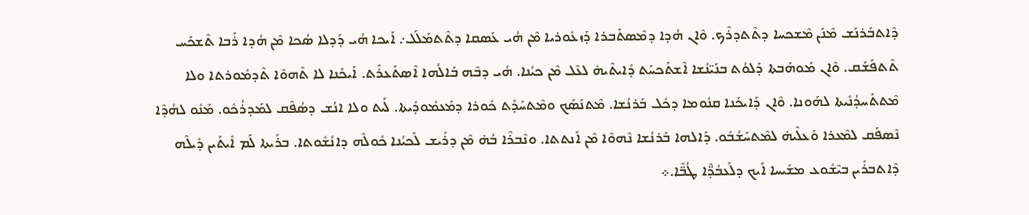ܕܶܐܬܒܰܪܢܰܫ ܡܶܢܰܢ ܡܶܫܟܚܐ ܕܬܶܬܕܪܶܟ. ܘܶܐܢ ܗܳܕܐ ܕܡܶܣܬܰܒܪܐ ܕܰܙܥܽܘܪܝܐ ܡܶܢ ܗܳܝ ܥܰܣܩܐ ܕܬܶܬܡܰܠܰܠ܇ ܐܰܝܟܐ ܗܳܝ ܕܰܕܠܐ ܣܳܟܐ ܡܶܢ ܗܳܕܐ ܪܰܒܐ ܬܶܫܟܰܚ ܬܶܬܦܰܫܰܩ. ܘܶܐܢ ܡܰܘܗܰܒܬܐ ܕܰܠܘܳܬ ܒܢܰܝ̈ܢܳܫܐ ܐܶܫܬܰܟܚܰܬ ܕܺܐܝܬܶܝܗ̇ ܠܥܶܠ ܡܶܢ ܟܝܳܢܐ. ܗܳܝ ܕܒܶܗ ܒܰܐܠܳܗܐ ܐܶܣܬܰܥܪܰܬ. ܐܰܝܟܰܢܐ ܠܐ ܬܶܗܘܶܐ ܬܶܕܡܽܘܪܬܐ ܘܠܐ ܡܶܬܬܰܚܕܳܢܺܝܬܐ ܠܗܰܘܢܐ. ܘܶܐܢ ܕܰܐܝܟܰܢܐ ܩܢܽܘܡܐ ܕܟܽܠ ܒܰܪܢܳܫܐ. ܡܶܬܢܰܣܰܟ ܘܡܶܬܚܰܕܰܬ ܟܽܘܪܐ ܕܡܰܥܡܽܘܕܺܝܬܐ. ܠܰܝܬ ܘܠܐ ܐܢܳܫ ܕܣܳܦܶܩ ܠܡܰܕܪܳܟܽܘ. ܡܰܢܽܘ ܠܗܳܕܶܐ ܢܶܣܦܰܩ ܠܡܶܥܪܐ ܘܰܥܠܶܝܗ̇ ܠܡܶܬܚܰܫܳܒܽܘ. ܕܰܐܠܗܐ ܒܰܪܢܳܫܐ ܢܶܗܘܶܐ ܡܶܢ ܐܰܢܬܬܐ. ܘܢܶܒܪܶܐ ܒܳܗ̇ ܡܶܢ ܕܪܺܝܫ ܠܰܟܝܳܢܐ ܟܽܘܠܶܗ ܕܐܢܳܫܽܘܬܐ. ܒܪܺܝܬܐ ܠܰܡ ܐܺܝܬܰܝܢ ܕܺܝܠܶܗ ܕܶܐܬܒܪܺܝܢ ܒܝܶܫܽܘܥ ܡܫܺܝܚܐ ܐܰܝܟ ܕܠܰܥܒܳܕ̈ܶܐ ܛܳܒ̈ܶܐ.܀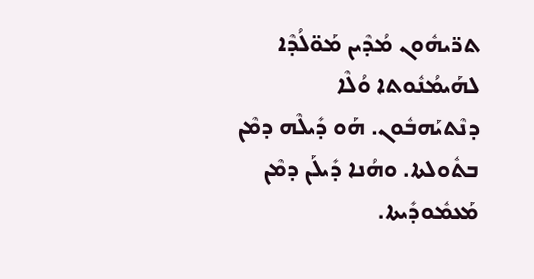ܬܪ̈ܝܗܽܘܢ ܡܳܕܶܝܢ ܡܰܘ̈ܠܳܕܶܐ ܠܗܰܝܡܳܢܽܘܬܐ ܘܳܠܶܐ ܕܢܶܬܝܰܗܒܽܘܢ. ܗܰܘ ܕܺܝܠܶܗ ܕܡܶܢ ܒܬܽܘܠܬܐ. ܘܗܳܢܐ ܕܺܝܠܰܢ ܕܡܶܢ ܡܰܥܡܽܘܕܺܝܬܐ.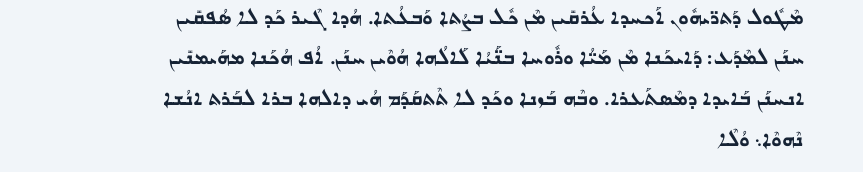ܡܶܛܽܘܠ ܕܰܬܪ̈ܝܗܽܘܢ ܐܰܟܚܕܐ ܥܳܪܩܺܝܢ ܡܶܢ ܟܽܠ ܒܨܳܬܐ ܘܰܒܥܳܬܐ. ܗܳܕܐ ܓܶܝܪ ܟܰܕ ܠܐ ܣܳܦܩܺܝܢ ܚܢܰܢ ܠܡܶܕܰܥ: ܕܰܐܝܟܰܢܐ ܡܶܢ ܡܰܝ̈ܳܐ ܘܪܽܘܚܐ ܒܢ̈ܰܝܳܐ ܠܰܐܠܳܗܐ ܗܳܘܶܝܢ ܚܢܰܢ. ܐܳܦ ܗܳܟܰܢܐ ܡܗܰܝܡܢܺܝܢ ܐܢܚܢܰܢ ܒܰܐܝܕܐ ܕܡܶܣܬܰܥܪܐ. ܘܒܶܗ ܒܰܙܢܐ ܘܟܰܕ ܠܐ ܬܶܬܩܰܕܰܡ ܗܳܝ ܕܐܠܗܐ ܒܪܐ ܠܒܰܪܬ ܐܢܳܫܐ ܢܶܗܘܶܐ܆ ܘܳܠܶܐ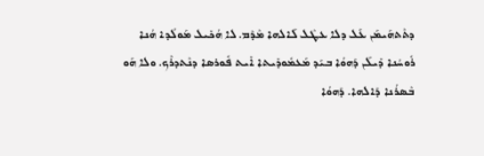ܕܬܶܬܗܰܝܡܰܢ ܥܰܠ ܕܠܐ ܥܛܶܠ ܠܰܐܠܗܐ ܡܶܕܶܡ. ܠܐ ܗܳܟܺܝܠ ܡܰܘܠܳܕܐ ܗܳܢܐ ܪܽܘܚܳܢܐ ܕܺܝܠܰܢ ܕܰܗܘܳܐ ܒܝܰܕ ܡܰܥܡܽܘܕܺܝܬܐ ܐܺܝܬ ܦܽܘܪܣܐ ܕܢܶܬܕܪܶܟ. ܘܠܐ ܗܰܘ ܒܶܣܪܳܢܐ ܕܰܐܠܗܐ. ܕܰܗܘܳܐ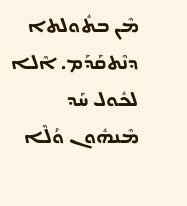ܡܶܢ ܒܬܽܘܠܬܐ ܕܢܶܬܩܰܕܰܡ. ܐܶܠܐ ܠܟܽܘܠ ܚܰܕ ܡܶܢܗܽܘܢ ܘܳܠܶܐ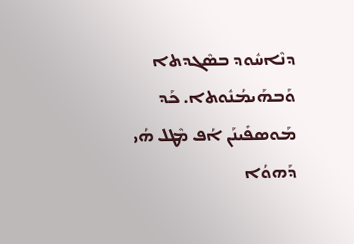ܕܢܶܐܚܽܘܕ ܒܣܶܓܕܬܐ ܘܰܒܗܰܝܡܳܢܽܘܬܐ. ܟܰܕ ܡܰܘܣܦܺܝܢܰܢ ܐܳܦ ܡܶܛܠ ܗܳܝ ܕܰܗܘܳܐ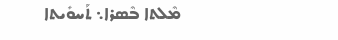ܡܶܠܬܐ ܒܶܣܪܐ܆ ܬܰܚܘܺܝܬܐ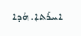ܐܚܪܺܬܐ. ܗܳܕܐ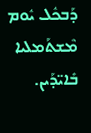ܕܰܒܟܽܠ ܝܽܘܡ ܡܶܫܬܰܡܠܝܐ ܒܺܐܝ̈ܕܰܝܢ.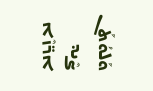ܘܰܠܘܳܬܰܢ ܨܶܝܕ ܐܪ̈ܙܶܐ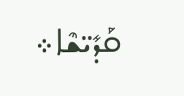ܩܰܕܺܝ̈ܫܶܐ܀